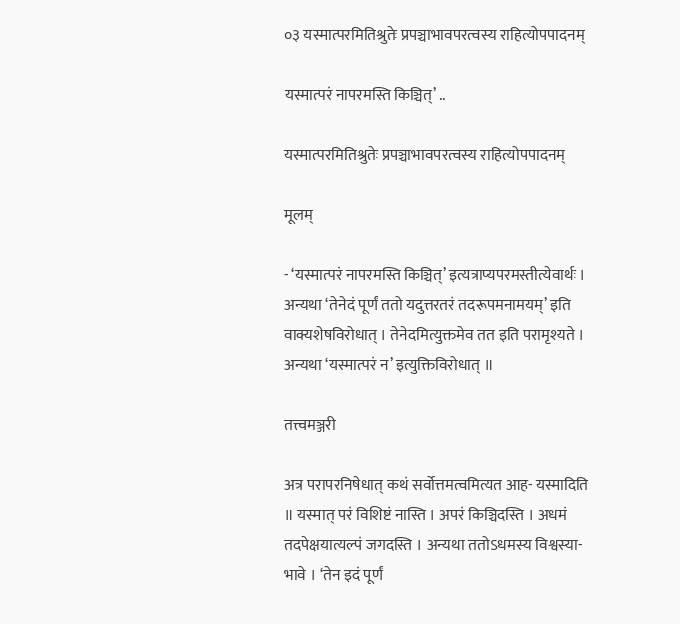०३ यस्मात्परमितिश्रुतेः प्रपञ्चाभावपरत्वस्य राहित्योपपादनम्

यस्मात्परं नापरमस्ति किञ्चित्’ ..

यस्मात्परमितिश्रुतेः प्रपञ्चाभावपरत्वस्य राहित्योपपादनम्

मूलम्

- ‘यस्मात्परं नापरमस्ति किञ्चित्’ इत्यत्राप्यपरमस्तीत्येवार्थः । अन्यथा ‘तेनेदं पूर्णं ततो यदुत्तरतरं तदरूपमनामयम्’ इति वाक्यशेषविरोधात् । तेनेदमित्युक्तमेव तत इति परामृश्यते । अन्यथा ‘यस्मात्परं न’ इत्युक्तिविरोधात् ॥

तत्त्वमञ्जरी

अत्र परापरनिषेधात् कथं सर्वोत्तमत्वमित्यत आह- यस्मादिति ॥ यस्मात् परं विशिष्टं नास्ति । अपरं किञ्चिदस्ति । अधमं तदपेक्षयात्यल्पं जगदस्ति । अन्यथा ततोऽधमस्य विश्वस्या-भावे । ‘तेन इदं पूर्णं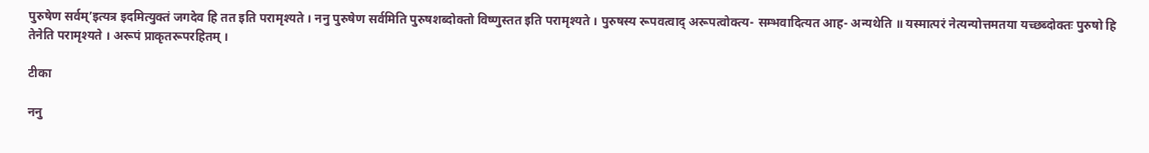पुरुषेण सर्वम्’इत्यत्र इदमित्युक्तं जगदेव हि तत इति परामृश्यते । ननु पुरुषेण सर्वमिति पुरुषशब्दोक्तो विष्णुस्तत इति परामृश्यते । पुरुषस्य रूपवत्वाद् अरूपत्वोक्त्य- सम्भवादित्यत आह- अन्यथेति ॥ यस्मात्परं नेत्यन्योत्तमतया यच्छब्दोक्तः पुरुषो हि तेनेति परामृश्यते । अरूपं प्राकृतरूपरहितम् ।

टीका

ननु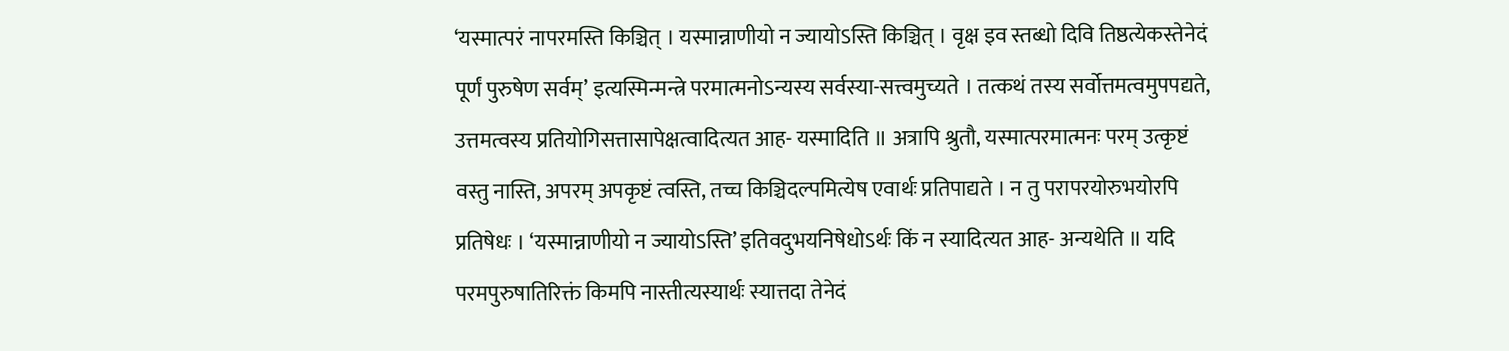‘यस्मात्परं नापरमस्ति किञ्चित् । यस्मान्नाणीयो न ज्यायोऽस्ति किञ्चित् । वृक्ष इव स्तब्धो दिवि तिष्ठत्येकस्तेनेदं पूर्णं पुरुषेण सर्वम्’ इत्यस्मिन्मन्त्रे परमात्मनोऽन्यस्य सर्वस्या-सत्त्वमुच्यते । तत्कथं तस्य सर्वोत्तमत्वमुपपद्यते, उत्तमत्वस्य प्रतियोगिसत्तासापेक्षत्वादित्यत आह- यस्मादिति ॥ अत्रापि श्रुतौ, यस्मात्परमात्मनः परम् उत्कृष्टं वस्तु नास्ति, अपरम् अपकृष्टं त्वस्ति, तच्च किञ्चिदल्पमित्येष एवार्थः प्रतिपाद्यते । न तु परापरयोरुभयोरपि प्रतिषेधः । ‘यस्मान्नाणीयो न ज्यायोऽस्ति’ इतिवदुभयनिषेधोऽर्थः किं न स्यादित्यत आह- अन्यथेति ॥ यदि परमपुरुषातिरिक्तं किमपि नास्तीत्यस्यार्थः स्यात्तदा तेनेदं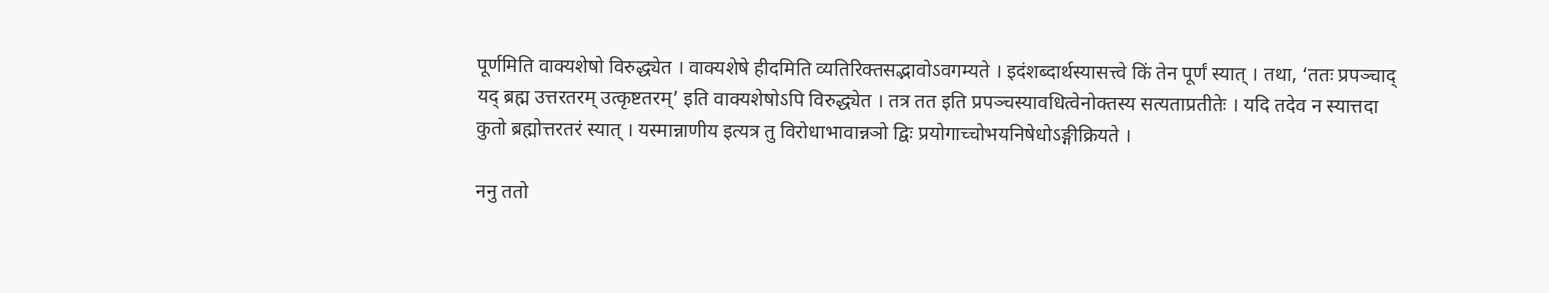पूर्णमिति वाक्यशेषो विरुद्ध्येत । वाक्यशेषे हीदमिति व्यतिरिक्तसद्भावोऽवगम्यते । इदंशब्दार्थस्यासत्त्वे किं तेन पूर्णं स्यात् । तथा, ‘ततः प्रपञ्चाद् यद् ब्रह्म उत्तरतरम् उत्कृष्टतरम्’ इति वाक्यशेषोऽपि विरुद्ध्येत । तत्र तत इति प्रपञ्चस्यावधित्वेनोक्तस्य सत्यताप्रतीतेः । यदि तदेव न स्यात्तदा कुतो ब्रह्मोत्तरतरं स्यात् । यस्मान्नाणीय इत्यत्र तु विरोधाभावान्नञो द्विः प्रयोगाच्चोभयनिषेधोऽङ्गीक्रियते ।

ननु ततो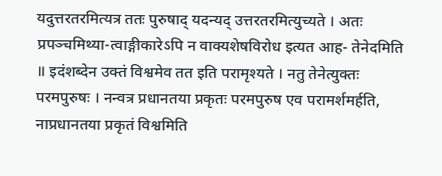यदुत्तरतरमित्यत्र ततः पुरुषाद् यदन्यद् उत्तरतरमित्युच्यते । अतः प्रपञ्चमिथ्या-त्वाङ्गीकारेऽपि न वाक्यशेषविरोध इत्यत आह- तेनेदमिति ॥ इदंशब्देन उक्तं विश्वमेव तत इति परामृश्यते । नतु तेनेत्युक्तः परमपुरुषः । नन्वत्र प्रधानतया प्रकृतः परमपुरुष एव परामर्शमर्हति, नाप्रधानतया प्रकृतं विश्वमिति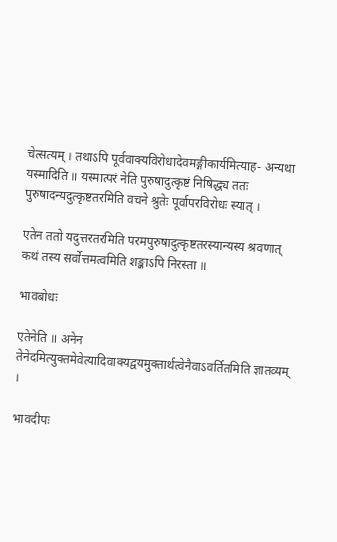चेत्सत्यम् । तथाऽपि पूर्ववाक्यविरोधादेवमङ्गीकार्यमित्याह- अन्यथा यस्मादिति ॥ यस्मात्परं नेति पुरुषादुत्कृष्टं निषिद्ध्य ततः पुरुषादन्यदुत्कृष्टतरमिति वचने श्रुतेः पूर्वापरविरोधः स्यात् ।

एतेन ततो यदुत्तरतरमिति परमपुरुषादुत्कृष्टतरस्यान्यस्य श्रवणात् कथं तस्य सर्वोत्तमत्वमिति शङ्काऽपि निरस्ता ॥

भावबोधः

एतेनेति ॥ अनेन तेनेदमित्युक्तमेवेत्यादिवाक्यद्वयमुक्तार्थत्वेनैवाऽवर्तितमिति ज्ञातव्यम् ।

भावदीपः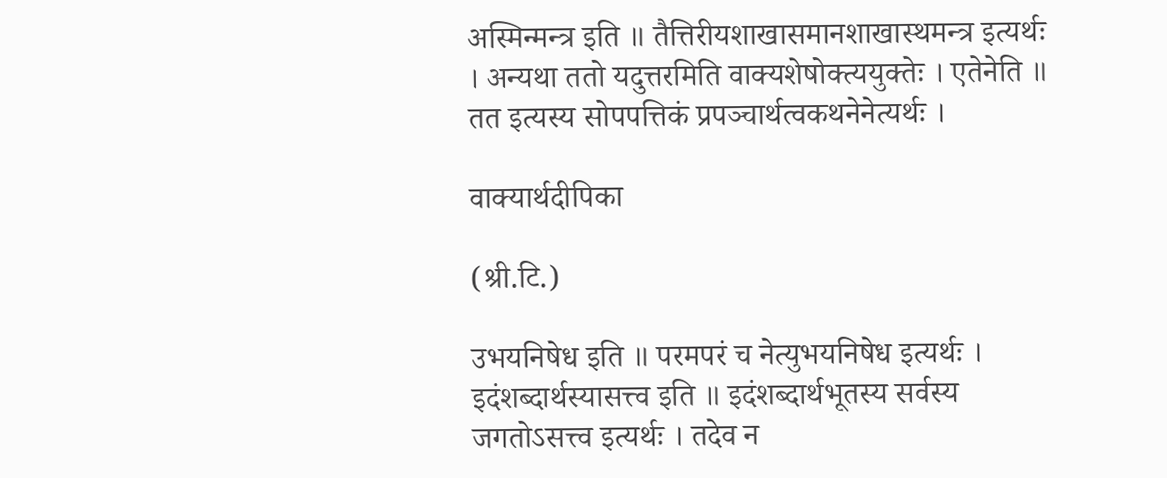अस्मिन्मन्त्र इति ॥ तैत्तिरीयशाखासमानशाखास्थमन्त्र इत्यर्थः । अन्यथा ततो यदुत्तरमिति वाक्यशेषोक्त्ययुक्तेः । एतेनेति ॥ तत इत्यस्य सोपपत्तिकं प्रपञ्चार्थत्वकथनेनेत्यर्थः ।

वाक्यार्थदीपिका

(श्री.टि.)

उभयनिषेध इति ॥ परमपरं च नेत्युभयनिषेध इत्यर्थः । इदंशब्दार्थस्यासत्त्व इति ॥ इदंशब्दार्थभूतस्य सर्वस्य जगतोऽसत्त्व इत्यर्थः । तदेव न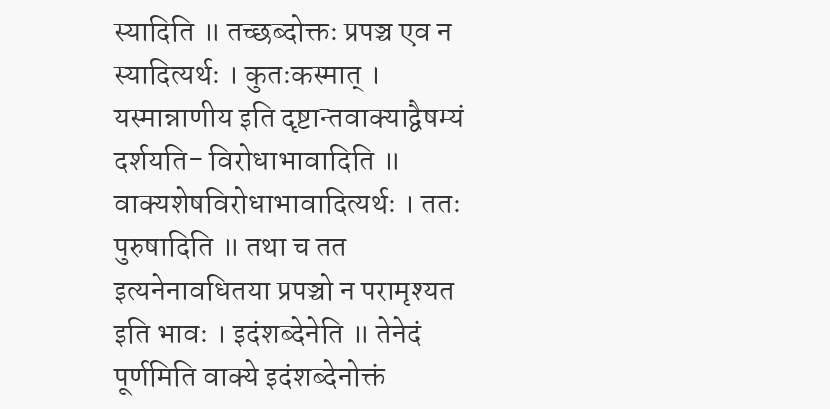स्यादिति ॥ तच्छब्दोक्तः प्रपञ्च एव न स्यादित्यर्थः । कुतःकस्मात् । यस्मान्नाणीय इति दृष्टान्तवाक्याद्वैषम्यं दर्शयति- विरोधाभावादिति ॥ वाक्यशेषविरोधाभावादित्यर्थः । ततः पुरुषादिति ॥ तथा च तत इत्यनेनावधितया प्रपञ्चो न परामृश्यत इति भावः । इदंशब्देनेति ॥ तेनेदं पूर्णमिति वाक्ये इदंशब्देनोक्तं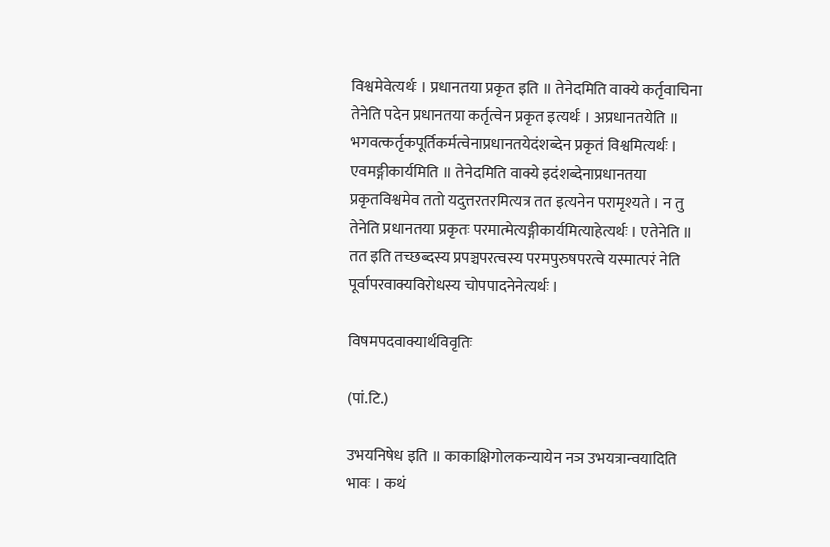विश्वमेवेत्यर्थः । प्रधानतया प्रकृत इति ॥ तेनेदमिति वाक्ये कर्तृवाचिना तेनेति पदेन प्रधानतया कर्तृत्वेन प्रकृत इत्यर्थः । अप्रधानतयेति ॥ भगवत्कर्तृकपूर्तिकर्मत्वेनाप्रधानतयेदंशब्देन प्रकृतं विश्वमित्यर्थः । एवमङ्गीकार्यमिति ॥ तेनेदमिति वाक्ये इदंशब्देनाप्रधानतया प्रकृतविश्वमेव ततो यदुत्तरतरमित्यत्र तत इत्यनेन परामृश्यते । न तु तेनेति प्रधानतया प्रकृतः परमात्मेत्यङ्गीकार्यमित्याहेत्यर्थः । एतेनेति ॥ तत इति तच्छब्दस्य प्रपञ्चपरत्वस्य परमपुरुषपरत्वे यस्मात्परं नेति पूर्वापरवाक्यविरोधस्य चोपपादनेनेत्यर्थः ।

विषमपदवाक्यार्थविवृतिः

(पां.टि.)

उभयनिषेध इति ॥ काकाक्षिगोलकन्यायेन नञ उभयत्रान्वयादिति भावः । कथं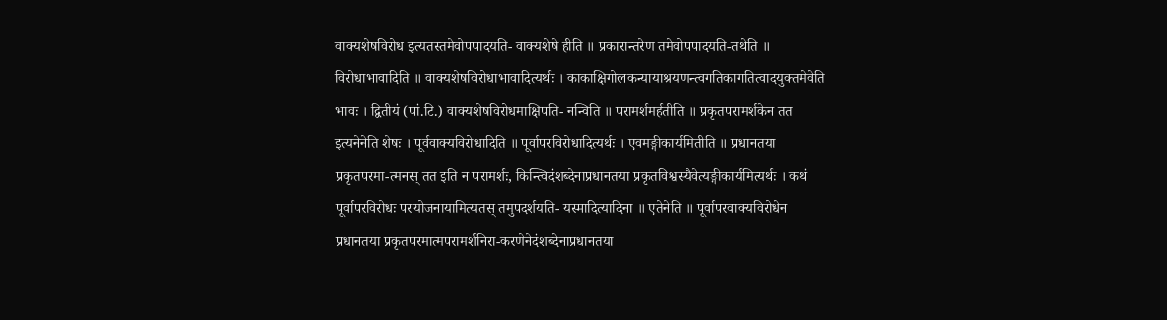वाक्यशेषविरोध इत्यतस्तमेवोपपादयति- वाक्यशेषे हीति ॥ प्रकारान्तरेण तमेवोपपादयति-तथेति ॥ विरोधाभावादिति ॥ वाक्यशेषविरोधाभावादित्यर्थः । काकाक्षिगोलकन्यायाश्रयणन्त्वगतिकागतित्वादयुक्तमेवेति भावः । द्वितीयं (पां.टि.) वाक्यशेषविरोधमाक्षिपति- नन्विति ॥ परामर्शमर्हतीति ॥ प्रकृतपरामर्शकेन तत इत्यनेनेति शेषः । पूर्ववाक्यविरोधादिति ॥ पूर्वापरविरोधादित्यर्थः । एवमङ्गीकार्यमितीति ॥ प्रधानतया प्रकृतपरमा-त्मनस् तत इति न परामर्शः, किन्त्विदंशब्देनाप्रधानतया प्रकृतविश्वस्यैवेत्यङ्गीकार्यमित्यर्थः । कथं पूर्वापरविरोधः परयोजनायामित्यतस् तमुपदर्शयति- यस्मादित्यादिना ॥ एतेनेति ॥ पूर्वापरवाक्यविरोधेन प्रधानतया प्रकृतपरमात्मपरामर्शनिरा-करणेनेदंशब्देनाप्रधानतया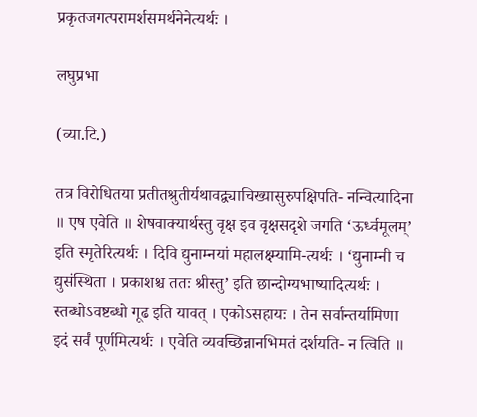प्रकृतजगत्परामर्शसमर्थनेनेत्यर्थः ।

लघुप्रभा

(व्या.टि.)

तत्र विरोधितया प्रतीतश्रुतीर्यथावद्व्याचिख्यासुरुपक्षिपति- नन्वित्यादिना ॥ एष एवेति ॥ शेषवाक्यार्थस्तु वृक्ष इव वृक्षसदृशे जगति ‘ऊर्ध्वमूलम्’ इति स्मृतेरित्यर्थः । दिवि द्युनाम्नयां महालक्ष्म्यामि-त्यर्थः । ‘द्युनाम्नी च द्युसंस्थिता । प्रकाशश्च ततः श्रीस्तु’ इति छान्दोग्यभाष्यादित्यर्थः । स्तब्धोऽवष्टब्धो गूढ इति यावत् । एकोऽसहायः । तेन सर्वान्तर्यामिणा इदं सर्वं पूर्णमित्यर्थः । एवेति व्यवच्छिन्नानभिमतं दर्शयति- न त्विति ॥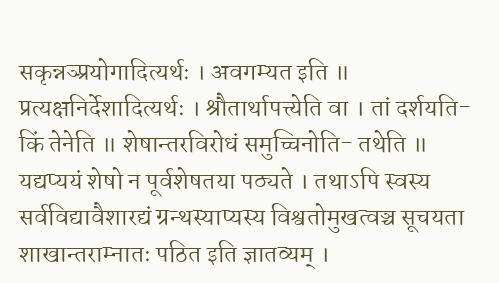सकृन्नञ्प्रयोगादित्यर्थः । अवगम्यत इति ॥ प्रत्यक्षनिर्देशादित्यर्थः । श्रौतार्थापत्त्येति वा । तां दर्शयति- किं तेनेति ॥ शेषान्तरविरोधं समुच्चिनोति- तथेति ॥ यद्यप्ययं शेषो न पूर्वशेषतया पठ्यते । तथाऽपि स्वस्य सर्वविद्यावैशारद्यं ग्रन्थस्याप्यस्य विश्वतोमुखत्वञ्च सूचयता शाखान्तराम्नातः पठित इति ज्ञातव्यम् ।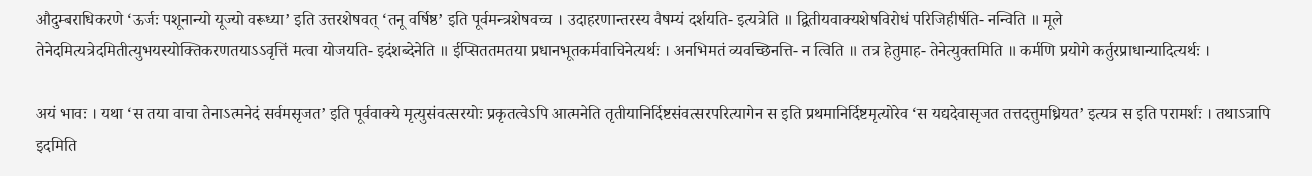औदुम्बराधिकरणे ‘ऊर्जः पशूनान्यो यूज्यो वरूध्या’ इति उत्तरशेषवत् ‘तनू वर्षिष्ठ’ इति पूर्वमन्त्रशेषवच्च । उदाहरणान्तरस्य वैषम्यं दर्शयति- इत्यत्रेति ॥ द्वितीयवाक्यशेषविरोधं परिजिहीर्षति- नन्विति ॥ मूले तेनेदमित्यत्रेदमितीत्युभयस्योक्तिकरणतयाऽऽवृत्तिं मत्वा योजयति- इदंशब्देनेति ॥ ईप्सिततमतया प्रधानभूतकर्मवाचिनेत्यर्थः । अनभिमतं व्यवच्छिनत्ति- न त्विति ॥ तत्र हेतुमाह- तेनेत्युक्तमिति ॥ कर्मणि प्रयोगे कर्तुरप्राधान्यादित्यर्थः ।

अयं भावः । यथा ‘स तया वाचा तेनाऽत्मनेदं सर्वमसृजत’ इति पूर्ववाक्ये मृत्युसंवत्सरयोः प्रकृतत्वेऽपि आत्मनेति तृतीयानिर्दिष्टसंवत्सरपरित्यागेन स इति प्रथमानिर्दिष्टमृत्योरेव ‘स यद्यदेवासृजत तत्तदत्तुमध्रियत’ इत्यत्र स इति परामर्शः । तथाऽत्रापि इदमिति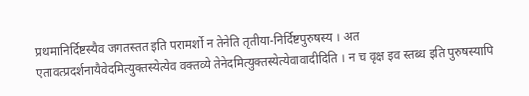प्रथमानिर्दिष्टस्यैव जगतस्तत इति परामर्शो न तेनेति तृतीया-निर्दिष्टपुरुषस्य । अत एतावत्प्रदर्शनायैवेदमित्युक्तस्येत्येव वक्तव्ये तेनेदमित्युक्तस्येत्येवावादीदिति । न च वृक्ष इव स्तब्ध इति पुरुषस्यापि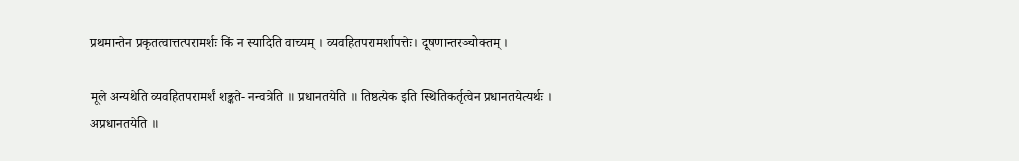प्रथमान्तेन प्रकृतत्वात्तत्परामर्शः किं न स्यादिति वाच्यम् । व्यवहितपरामर्शापत्तेः। दूषणान्तरञ्चोक्तम् ।

मूले अन्यथेति व्यवहितपरामर्शं शङ्कते- नन्वत्रेति ॥ प्रधानतयेति ॥ तिष्ठत्येक इति स्थितिकर्तृत्वेन प्रधानतयेत्यर्थः । अप्रधानतयेति ॥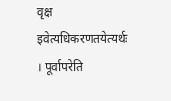वृक्ष इवेत्यधिकरणतयेत्यर्थः । पूर्वापरेति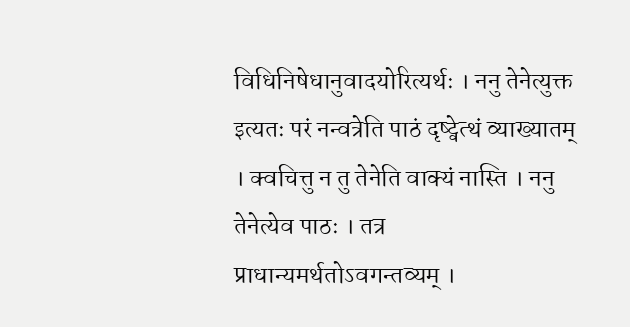विधिनिषेधानुवादयोरित्यर्थः । ननु तेनेत्युक्त इत्यतः परं नन्वत्रेति पाठं दृष्ट्वेत्थं व्याख्यातम् । क्वचित्तु न तु तेनेति वाक्यं नास्ति । ननु तेनेत्येव पाठः । तत्र प्राधान्यमर्थतोऽवगन्तव्यम् ।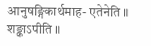आनुषङ्गिकार्थमाह- एतेनेति ॥ शङ्काऽपीति ॥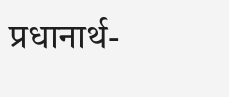प्रधानार्थ-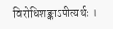विरोधिशङ्काऽपीत्यर्थः ।